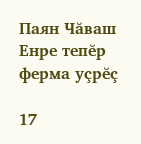Паян Чăваш Енре тепĕр ферма уçрĕç

17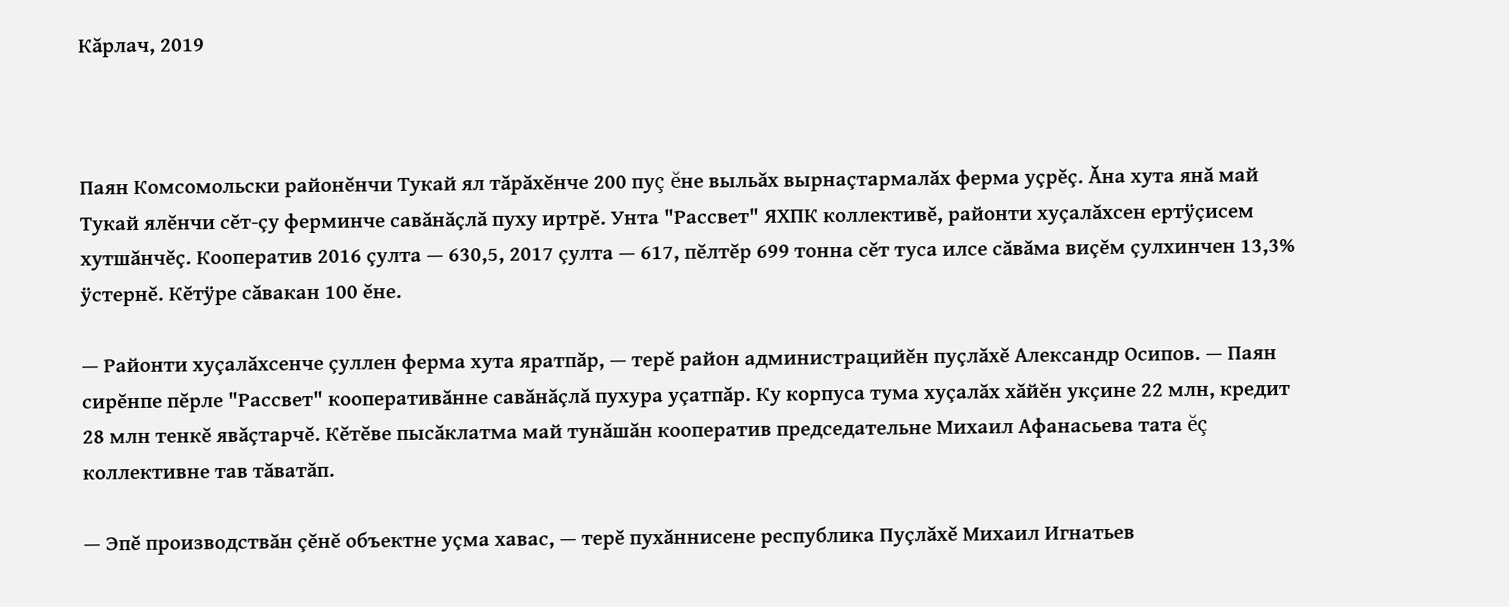Кăрлач, 2019



Паян Комсомольски районĕнчи Тукай ял тăрăхĕнче 200 пуç ĕне выльăх вырнаçтармалăх ферма уçрĕç. Ăна хута янă май Тукай ялĕнчи сĕт-çу ферминче савăнăçлă пуху иртрĕ. Унта "Рассвет" ЯХПК коллективĕ, районти хуçалăхсен ертÿçисем хутшăнчĕç. Кооператив 2016 çулта — 630,5, 2017 çулта — 617, пĕлтĕр 699 тонна сĕт туса илсе сăвăма виçĕм çулхинчен 13,3% ÿстернĕ. Кĕтÿре сăвакан 100 ĕне.

— Районти хуçалăхсенче çуллен ферма хута яратпăр, — терĕ район администрацийĕн пуçлăхĕ Александр Осипов. — Паян сирĕнпе пĕрле "Рассвет" кооперативăнне савăнăçлă пухура уçатпăр. Ку корпуса тума хуçалăх хăйĕн укçине 22 млн, кредит 28 млн тенкĕ явăçтарчĕ. Кĕтĕве пысăклатма май тунăшăн кооператив председательне Михаил Афанасьева тата ĕç коллективне тав тăватăп.

— Эпĕ производствăн çĕнĕ объектне уçма хавас, — терĕ пухăннисене республика Пуçлăхĕ Михаил Игнатьев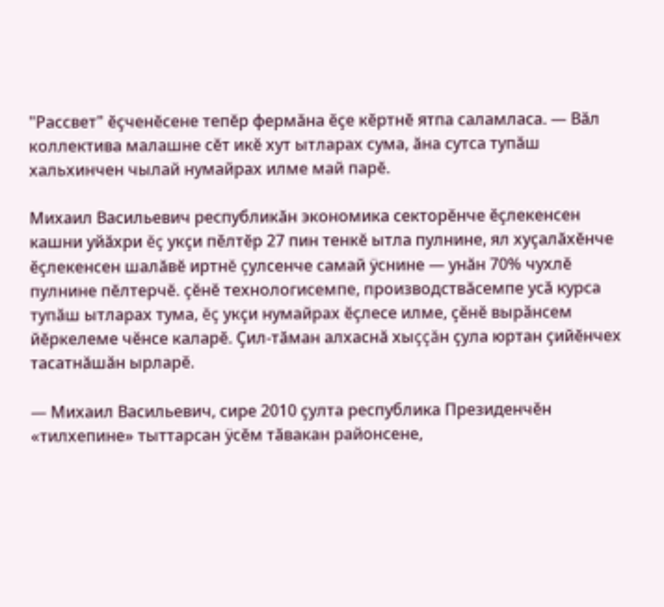"Рассвет" ĕçченĕсене тепĕр фермăна ĕçе кĕртнĕ ятпа саламласа. — Вăл коллектива малашне сĕт икĕ хут ытларах сума, ăна сутса тупăш хальхинчен чылай нумайрах илме май парĕ.

Михаил Васильевич республикăн экономика секторĕнче ĕçлекенсен кашни уйăхри ĕç укçи пĕлтĕр 27 пин тенкĕ ытла пулнине, ял хуçалăхĕнче ĕçлекенсен шалăвĕ иртнĕ çулсенче самай ÿснине — унăн 70% чухлĕ пулнине пĕлтерчĕ. çĕнĕ технологисемпе, производствăсемпе усă курса тупăш ытларах тума, ĕç укçи нумайрах ĕçлесе илме, çĕнĕ вырăнсем йĕркелеме чĕнсе каларĕ. Çил-тăман алхаснă хыççăн çула юртан çийĕнчех тасатнăшăн ырларĕ.

— Михаил Васильевич, сире 2010 çулта республика Президенчĕн «тилхепине» тыттарсан ÿсĕм тăвакан районсене,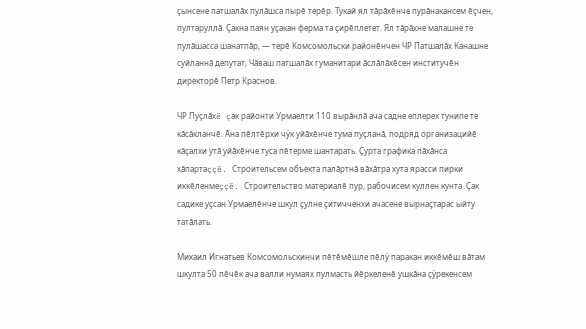çынсене патшалăх пулăшса пырĕ терĕр. Тукай ял тăрăхĕнче пурăнакансем ĕçчен, пултаруллă. Çакна паян уçакан ферма та çирĕплетет. Ял тăрăхне малашне те пулăшасса шанатпăр, — терĕ Комсомольски районĕнчен ЧР Патшалăх Канашне суйланнă депутат, Чăваш патшалăх гуманитари ăслăлăхĕсен институчĕн директорĕ Петр Краснов.

ЧР Пуçлăхĕ çак районти Урмаелти 110 вырăнлă ача садне еплерех тунипе те кăсăкланчĕ. Ăна пĕлтĕрхи чÿк уйăхĕнче тума пуçланă, подряд организацийĕ кăçалхи утă уйăхĕнче туса пĕтерме шантарать. Çурта графика пăхăнса хăпартаççĕ. Строительсем объекта палăртнă вăхăтра хута ярасси пирки иккĕленмеççĕ. Строительство материалĕ пур, рабочисем куллен кунта. Çак садике уçсан Урмаелĕнче шкул çулне çитичченхи ачасене вырнаçтарас ыйту татăлать.

Михаил Игнатьев Комсомольскинчи пĕтĕмĕшле пĕлÿ паракан иккĕмĕш вăтам шкулта 50 пĕчĕк ача валли нумаях пулмасть йĕркеленĕ ушкăна çÿрекенсем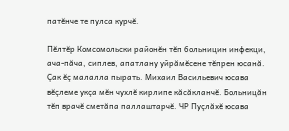патĕнче те пулса курчĕ.

Пĕлтĕр Комсомольски районĕн тĕп больницин инфекци, ача-пăча, сиплев, апатлану уйрăмĕсене тĕпрен юсанă. Çак ĕç малалла пырать. Михаил Васильевич юсава вĕçлеме укçа мĕн чухлĕ кирлипе кăсăкланчĕ. Больницăн тĕп врачĕ сметăпа паллаштарчĕ. ЧР Пуçлăхĕ юсава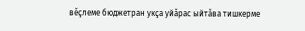вĕçлеме бюджетран укçа уйăрас ыйтăва тишкерме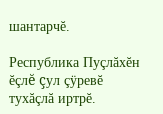шантарчĕ.

Республика Пуçлăхĕн ĕçлĕ çул çÿревĕ тухăçлă иртрĕ.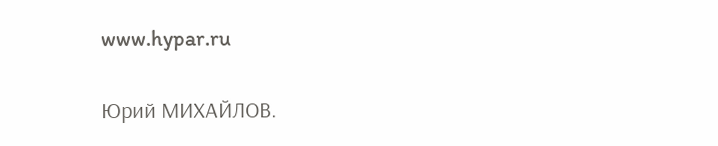www.hypar.ru

Юрий МИХАЙЛОВ.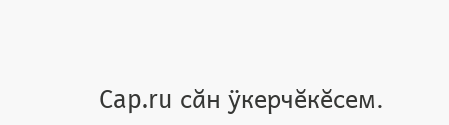Cap.ru сăн ÿкерчĕкĕсем.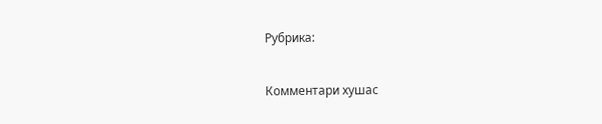Рубрика:

Комментари хушас